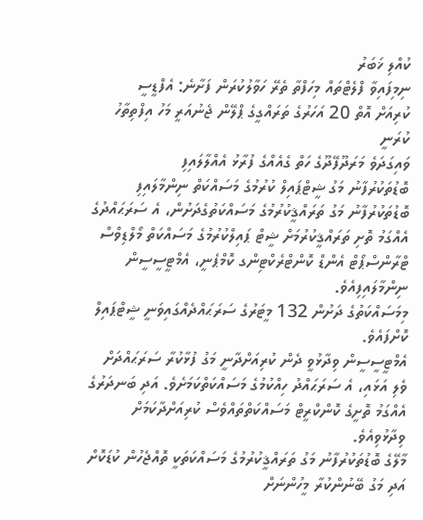ކުއްލި ޚަބަރު
ނިމިފައިވާ ފްލެޓްތައް މިހަފްތާ ތެރޭ ހަވާލުކުރަން ފަށާނެ: އެފްޑީސީ
ކުރިއަށް އޮތް 20 އަހަރުގެ ތަރައްގީގެ ޕްލޭން ޖެނުއަރީ މަހު އިފްތިތާހު ކުރަނީ
ވައިގަދަވެ މަރަދޫފޭދޫގެ ހަތް ގެއެއްގެ ފުރާޅު އެއްލާލައިފި
ބޮޑުތަކުރުފާނު މަގު ޝީޓްޕައިލް ކުރުމުގެ މަސައްކަތް ނިންމާލައިފި
ބޮޑުތަކުރުފާނު މަގު ތަރައްޤީކުރުމުގެ މަސައްކަތުގެދަށުން، އެ ސަރަޙައްދުގެ އެއްގަމު ތޮށި ތަރައްޤީކުރުމަށް ޝީޓް ޕައިލްކުރުމުގެ މަސައްކަތް މޯލްޑިވްސް ޓްރާންސްޕޯޓް އެންޑް ކޮންޓްރެކްޓިންގ ކޮމްޕެނީ، އެމްޓީސީސީން ނިންމާލައިފިއެވެ.
މިމަސައްކަތުގެ ދަށުން 132 މީޓަރުގެ ސަރަޙައްދެއްގައިވަނީ ޝީޓްޕައިލް ކޮށްފައެވެ.
އެމްޓީސީސީން ވިދާޅުވީ ދެން ކުރިއަށްދާނީ މަގު ފުޅާކުރާ ސަރަޙައްދަށް ވެލި އަޅައި، އެ ސަރަޙައްދު ހިއްކުމުގެ މަސައްކަތްކަމަށެވެ. އަދި ބަނދަރުގެ އެއްގަމު ތޮށީގެ ކޮންކްރީޓް މަސައްކަތްތައްވެސް ކުރިއަށްދާކަމަށް ވިދާޅުވިއެވެ.
މާލޭގެ ބޮޑުތަކުރުފާނު މަގު ތަރައްޤީކުރުމުގެ މަސައްކަތަކީ ތޮއްޖެހުން ކުޑަކޮށް އަދި މަގު ބޭނުންކުރާ މީހުންނަށް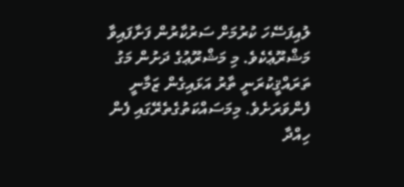ލުއިފަސޭހަ ކުރުމަށް ސަރުކާރުން ފަށާފައިވާ މަޝްރޫޢެކެވެ. މި މަޝްރޫޢުގެ ދަށުން މަގު ތަރައްޤީކުރަނީ ތާރު އަޅައިގެން ޒަމާނީ ފެންވަރަށެވެ. މިމަސައްކަތުގެތެރޭގައި ފެން ހިއްދާ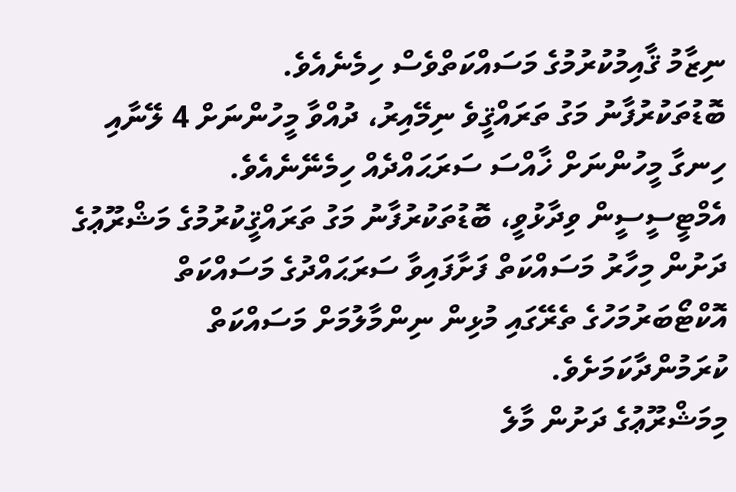ނިޒާމު ޤާއިމުކުރުމުގެ މަސައްކަތްވެސް ހިމެނެއެވެ.
ބޮޑުތަކުރުފާނު މަގު ތަރައްޤީވެ ނިމޭއިރު، ދުއްވާ މީހުންނަށް 4 ލޭނާއި ހިނގާ މީހުންނަށް ޚާއްސަ ސަރަޙައްދެއް ހިމެނޭނެއެވެ.
އެމްޓީސީސީން ވިދާޅުވީ، ބޮޑުތަކުރުފާނު މަގު ތަރައްޤީކުރުމުގެ މަޝްރޫޢުގެ ދަށުން މިހާރު މަސައްކަތް ފަށާފައިވާ ސަރަޙައްދުގެ މަސައްކަތް އޮކްޓޯބަރުމަހުގެ ތެރޭގައި މުޅިން ނިންމާލުމަށް މަސައްކަތް ކުރަމުންދާކަމަށެވެ.
މިމަޝްރޫޢުގެ ދަށުން މާލެ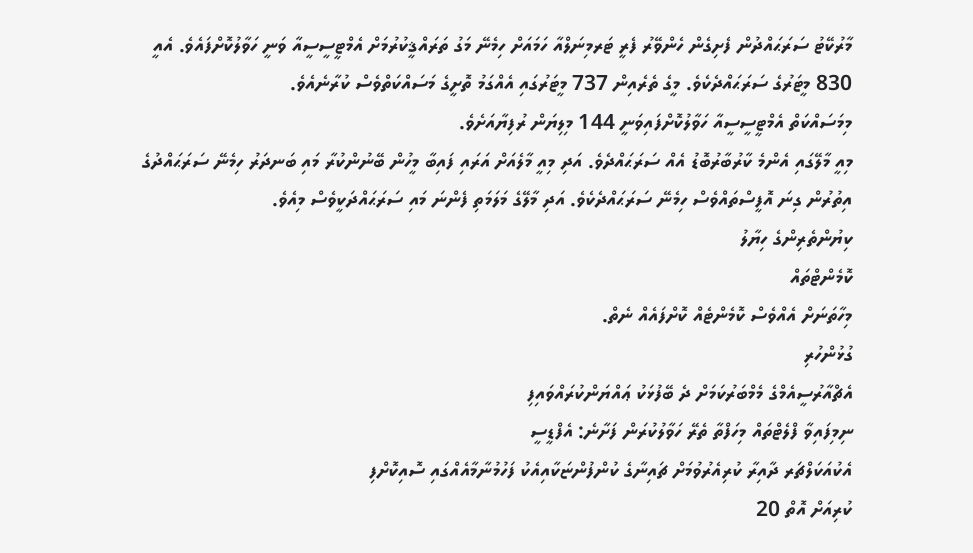މާރުކޭޓު ސަރަޙައްދުން ފެށިގެން ހެންވޭރު ފެރީ ޓަރމިނަލްއާ ހަމައަށް ހިމެނޭ މަގު ތަރައްޤީކުރުމަށް އެމްޓީސީސީއާ ވަނީ ހަވާލުކޮށްފައެވެ. އެއީ 830 މީޓަރުގެ ސަރަޙައްދެކެވެ. މީގެ ތެރެއިން 737 މީޓަރުގައި އެއްގަމު ތޮށީގެ މަސައްކަތްވެސް ކުރާނެއެވެ.
މިމަސައްކަތް އެމްޓީސީސީއާ ހަވާލުކޮށްފައިވަނީ 144 މިލިޔަން ރުފިޔާއަށެވެ.
މިއީ މާލޭގައި އެންމެ ކާރުބާރުބޮޑު އެއް ސަރަޙައްދެވެ. އަދި މިއީ މާލެއަށް އަރައި ފައިބާ މީހުން ބޭނުންކުރާ މައި ބަނދަރު ހިމެނޭ ސަރަޙައްދުގެ އިތުރުން ގިނަ އޮފީސްތައްވެސް ހިމެނޭ ސަރަޙައްދެކެވެ. އަދި މާލޭގެ މަލަމަތި ފެންނަ މައި ސަރަޙައްދަކީވެސް މިއެވެ.
ކިޔުންތެރިންގެ ހިޔާލު
ކޮމެންޓްތައް
މިހާތަނަށް އެއްވެސް ކޮމެންޓެއް ކޮށްފައެއް ނެތް.
ގުޅުންހުރި
އެޗްއާރުސީއެމްގެ މެމްބަރުކަމަށް ދެ ބޭފުޅަކު ޢައްޔަންކުރައްވައިފި
ނިމިފައިވާ ފްލެޓްތައް މިހަފްތާ ތެރޭ ހަވާލުކުރަން ފަށާނެ: އެފްޑީސީ
އެކުއަކަލްޗަރ ދާއިރާ ކުރިއެރުވުމަށް ޗައިނާގެ ކުންފުންޏަކާއިއެކު ފަހުމުނާމާއެއްގައި ސޮއިކޮށްފި
ކުރިއަށް އޮތް 20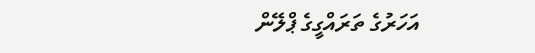އަހަރުގެ ތަރައްގީގެ ޕްލޭން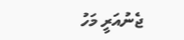ޖެނުއަރީ މަހު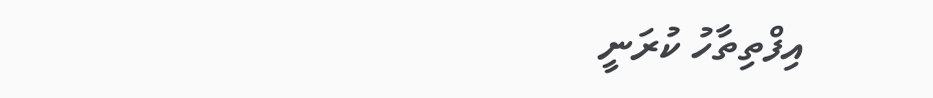އިފްތިތާހު ކުރަނީ